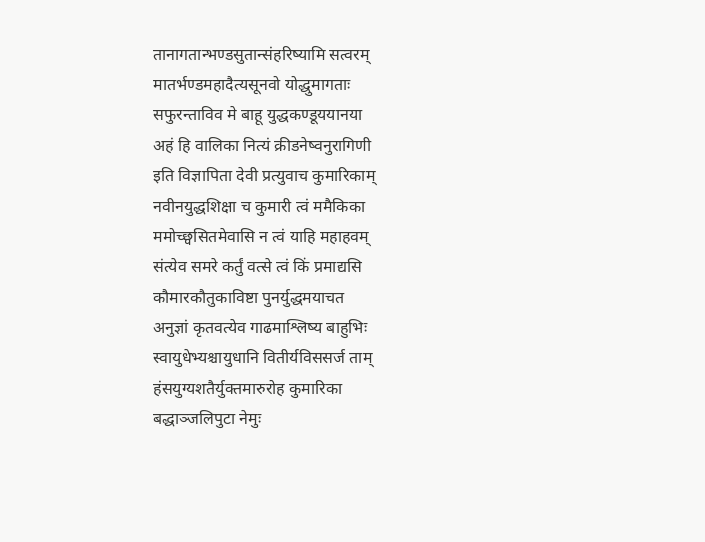तानागतान्भण्डसुतान्संहरिष्यामि सत्वरम्
मातर्भण्डमहादैत्यसूनवो योद्धुमागताः
सफुरन्ताविव मे बाहू युद्धकण्डूययानया
अहं हि वालिका नित्यं क्रीडनेष्वनुरागिणी
इति विज्ञापिता देवी प्रत्युवाच कुमारिकाम्
नवीनयुद्धशिक्षा च कुमारी त्वं ममैकिका
ममोच्छ्वसितमेवासि न त्वं याहि महाहवम्
संत्येव समरे कर्तुं वत्से त्वं किं प्रमाद्यसि
कौमारकौतुकाविष्टा पुनर्युद्धमयाचत
अनुज्ञां कृतवत्येव गाढमाश्लिष्य बाहुभिः
स्वायुधेभ्यश्चायुधानि वितीर्यविससर्ज ताम्
हंसयुग्यशतैर्युक्तमारुरोह कुमारिका
बद्धाञ्जलिपुटा नेमुः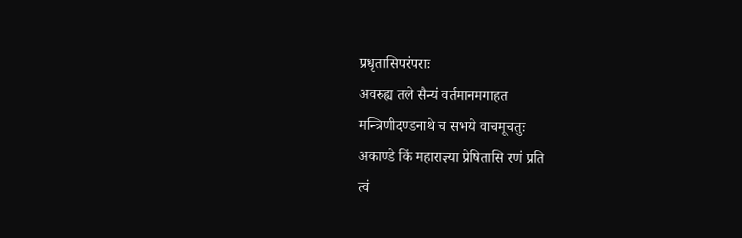प्रधृतासिपरंपराः
अवरुह्य तले सैन्यं वर्तमानमगाहत
मन्त्रिणीदण्डनाथे च सभये वाचमूचतुः
अकाण्डे किं महाराज्ञ्या प्रेषितासि रणं प्रति
त्वं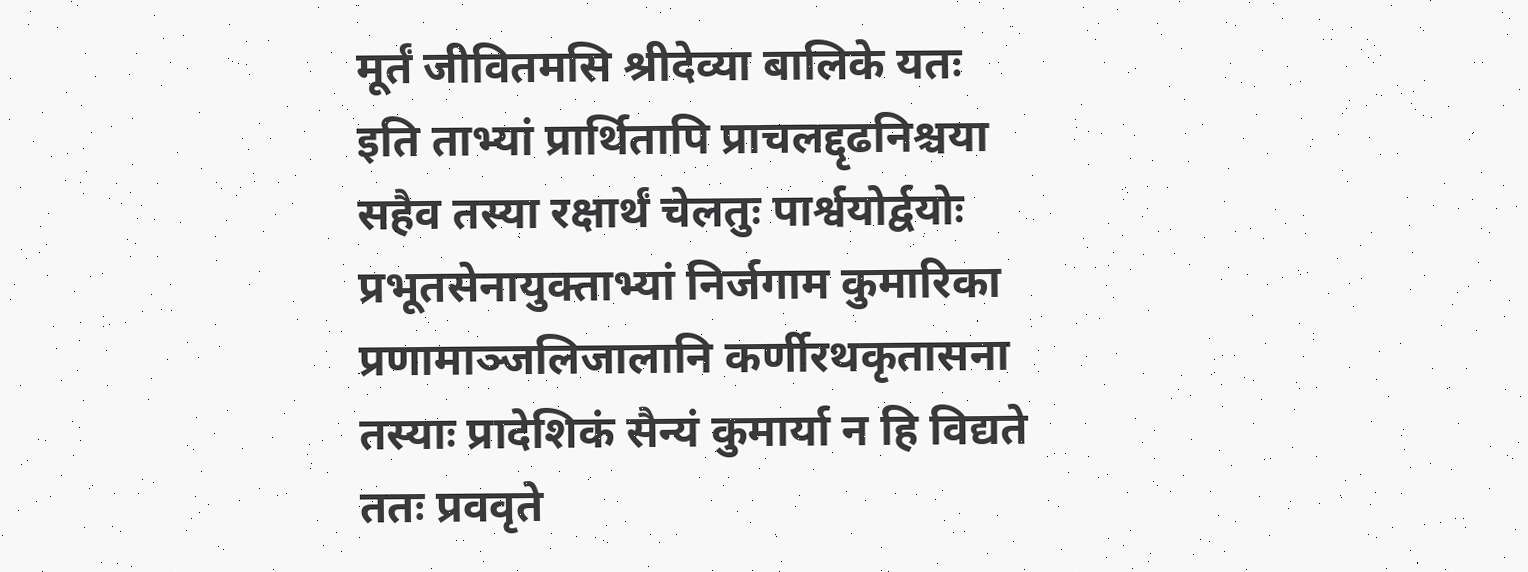मूर्तं जीवितमसि श्रीदेव्या बालिके यतः
इति ताभ्यां प्रार्थितापि प्राचलद्दृढनिश्चया
सहैव तस्या रक्षार्थं चेलतुः पार्श्वयोर्द्वयोः
प्रभूतसेनायुक्ताभ्यां निर्जगाम कुमारिका
प्रणामाञ्जलिजालानि कर्णीरथकृतासना
तस्याः प्रादेशिकं सैन्यं कुमार्या न हि विद्यते
ततः प्रववृते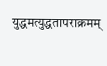युद्धमत्युद्धतापराक्रमम्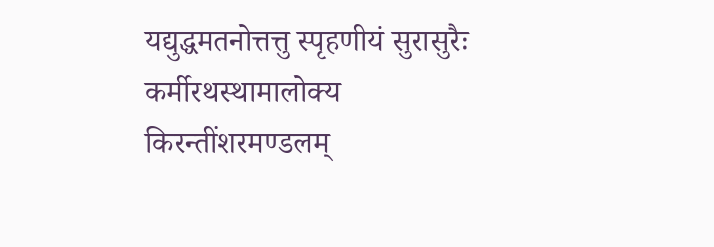यद्युद्धमतनोत्तत्तु स्पृहणीयं सुरासुरैः
कर्मीरथस्थामालोक्य किरन्तींशरमण्डलम्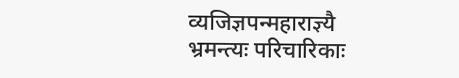व्यजिज्ञपन्महाराज्ञ्यै भ्रमन्त्यः परिचारिकाः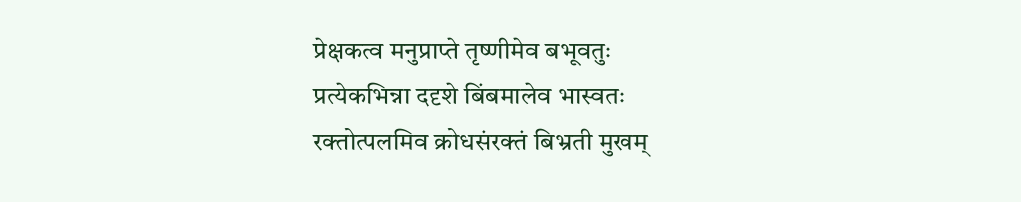प्रेक्षकत्व मनुप्राप्ते तृष्णीमेव बभूवतुः
प्रत्येकभिन्ना ददृशे बिंबमालेव भास्वतः
रक्तोत्पलमिव क्रोधसंरक्तं बिभ्रती मुखम्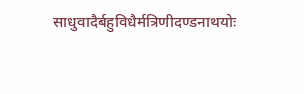साधुवादैर्बहुविधैर्मत्रिणीदण्डनाथयोः